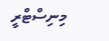މިނިސްޓްރީ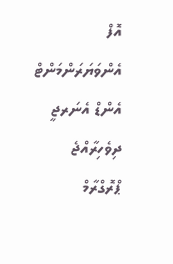އޮފް އެންވަޔަރަންމަންޓް އެންޑް އެނަރޖީ
ދިވެހިރާއްޖެ
ޕްރޮގްރާމް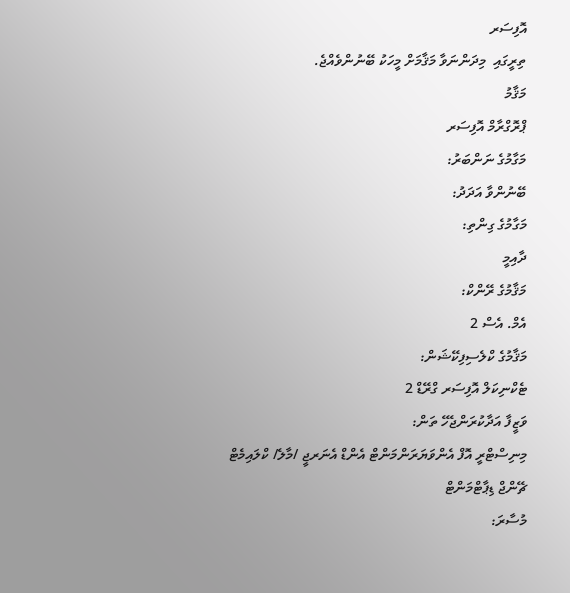އޮފިސަރ
ތިރީގައި  މިދަންނަވާ މަޤާމަށް މީހަކު ބޭނުންވެއްޖެ.
މަޤާމު
ޕްރޮގްރާމް އޮފިސަރ
މަގާމުގެ ނަންބަރު:
ބޭނުންވާ އަދަދު:
މަގާމުގެ ގިންތި:
ދާއިމީ
މަޤާމުގެ ރޭންކް:
އެމް. އެސް 2
މަޤާމުގެ ކްލެސިފިކޭޝަން:
ޓެކްނިކަލް އޮފިސަރ ގްރޭޑް 2
ވަޒީފާ އަދާކުރަންޖެހޭ ތަން:
މިނިސްޓްރީ އޮފް އެންވަޔަރަންމަންޓް އެންޑް އެނަރޖީ /މާލެ/ ކްލައިމެޓް ޗޭންޖް ޑިޕާޓްމަންޓް
މުސާރަ: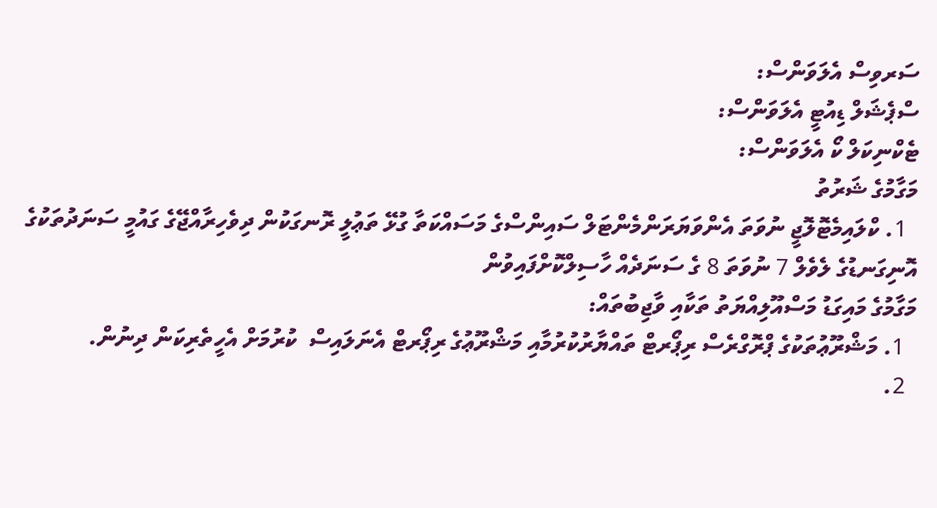ސަރވިސް އެލަވަންސް:
ސްޕެޝަލް ޑިއުޓީ އެލަވަންސް:
ޓެކްނިކަލް ކޯ އެލަވަންސް:
މަގާމުގެ ޝަރުތު
  1. ކްލައިމެޓޮލޮޖީ ނުވަތަ އެންވަޔަރަންމެންޓަލް ސައިންސްގެ މަސައްކަތާ ގުޅޭ ތަޢުލީ ރޮނގަކުން ދިވެހިރާއްޖޭގެ ގައުމީ ސަނަދުތަކުގެ އޮނިގަނޑުގެ ލެވެލް 7 ނުވަތަ 8 ގެ ސަނަދެއް ހާސިލްކޮށްފައިވުން
މަގާމުގެ މައިގަޑު މަސްއޫލިއްޔަތު ތަކާއި ވާޖިބުތައް:
  1. މަޝްރޫޢުތަކުގެ ޕްރޮގްރެސް ރިޕޯރޓް ތައްޔާރުކުރުމާއި މަޝްރޫޢުގެ ރިޕޯރޓް އެނަލައިސް  ކުރުމަށް އެހީތެރިކަން ދިނުން.
  2.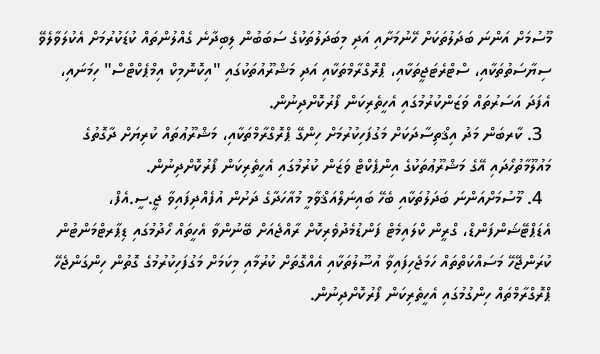މޫސުމަށް އަންނަ ބަދަލުތަކަށް ހޭނުމަށާއި އަދި މިބަދަލުތަކުގެ ސަބަބުން ލިބިދާނެ ގެއްލުންތައް ކުޑަކުރުމަށް އެކުލަވާލެވޭ ސިޔާސަތުތަކާއި، ސްޓްރެޓަޖީތަކާއި، ޕްރޮގްރާމްތަކާއި އަދި މަޝްރޫއުތަކުގައި "އިކޮނޮމިކް އިމްޕެކްޓްސް" ހިމަނައި، އެފަދަ އަސަރުތައް ވަޒަންކުރުމުގައި އެހީތެރިކަން ފޯރުކޮށްދިނުން.
  3. ކާރބަން މަދު އިޤްތިސާދަކަށް މަގުފަހިކުރުމަށް ހިންގޭ ޕްރޮގްރާމްތަކާއި، މަޝްރޫޢުތައް ކުރިޔަށް ދާގޮތުގެ މައުލޫމާތުހޯދައި އޭގެ މަޝްރޫޢުތަކުގެ އިންޕެކްޓް ވަޒަން ކުރުމުގައި އެހީތެރިކަން ފޯރުކޮށްދިނުން.
  4. މޫސުމަށްއަންނަ ބަދަލުތަކާއި ބެހޭ ބައިނަލްއަޤްވާމީ މުއާހަދާގެ ދަށުން އުފެއްދިފައިވާ ޖީ.ސީ.އެފް، އެޑަޕްޓޭޝަންފަންޑް، ގްރީން ކްލައިމެޓް ފަންޑުމެދުވެރިކޮށް ރާއްޖެއަށް ބޭނުންވާ އެހީތައް ހޯދުމުގައި ޑިޕާރޓްމަންޓުން ކުރަންޖޭހޭ މަސައްކަތްތައް ހަމަޖެހިފައިވާ އުސޫލުތަކާއި އެއްގޮތަށް ކުރުމާއި މިކަމަށް މަގުފަހިކުރުމުގެ ގޮތުން ހިންގަންޖެހޭ ޕްރޮގްރާމްތައް ހިންގުމުގައި އެހީތެރިކަން ފޯރުކޮށްދިނުން.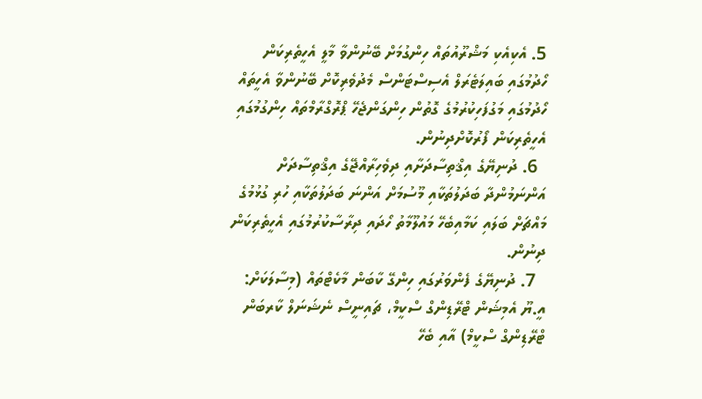5. އެކިއެކި މަޝްރޫއުތައް ހިންގުމަށް ބޭނުންވާ މާލީ އެހީތެރިކަން ހޯދުމުގައި ބައިލަޓެރަލް އެސިސްޓަންސް މެދުވެރިކޮށް ބޭނުންވާ އެހީތައް ހޯދުމުގައި މަގުފަހިކުރުމުގެ ގޮތުން ހިންގަންޖެހޭ ޕްރޮގްރާމްތައް ހިންގުމުގައި އެހީތެރިކަން ފޯރުކޮށްދިނުން.
  6. ދުނިޔޭގެ އިޤްތިސާދަށާއި ދިވެހިރާއްޖޭގެ އިޤްތިސާދަށް އަންނަމުންދާ ބަދަލުތަކާއި މޫސުމަށް އަންނަ ބަދަލުތަކާއި ހުރި ގުޅުމުގެ މައްޗަށް ބަލައި ކަމާއިބެހޭ މައުލޫމާތު ހޯދައި ދިރާސާކުރުމުގައި އެހީތެރިކަން ދިނުން.
  7. ދުނިޔޭގެ ފެންވަރުގައި ހިންގޭ ކާބަން މާކެޓްތައް (މިސާލަކަށް: އީ.ޔޫ އެމިޝަން ޓްރޭޑިންގް ސްކީމް، ޗައިނީސް ނެޝަނަލް ކާރބަން ޓްރޭޑިންގް ސްކީމް) އާއި ބެހޭ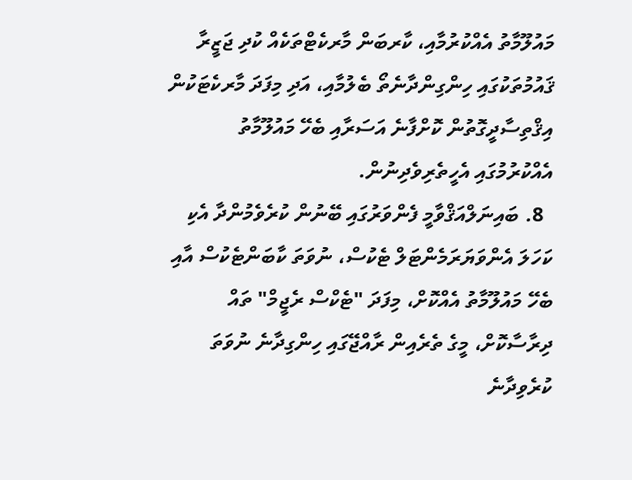މައުލޫމާތު އެއްކުރުމާއި، ކާރބަން މާރކެޓްތަކެއް ކުދި ޖަޒީރާ ޤައުމުތަކުގައި ހިންގިންދާނެތޯ ބެލުމާއި، އަދި މިފަދަ މާރކެޓަކުން އިޤްތިސާދީގޮތުން ކޮށްފާނެ އަސަރާއި ބެހޭ މައުލޫމާތު އެއްކުރުމުގައި އެހީތެރިވެދިނުން.
  8. ބައިނަލްއަޤްވާމީ ފެންވަރުގައި ބޭނުން ކުރެވެމުންދާ އެކި ކަހަލަ އެންވަޔަރަމެންޓަލް ޓެކުސް، ނުވަތަ ކާބަންޓެކުސް އާއި ބެހޭ މައުލޫމާތު އެއްކޮށް، މިފަދަ "ޓެކްސް ރެޖީމް" ތައް ދިރާސާކޮށް، މީގެ ތެރެއިން ރާއްޖޭގައި ހިންގިދާނެ ނުވަތަ ކުރެވިދާނެ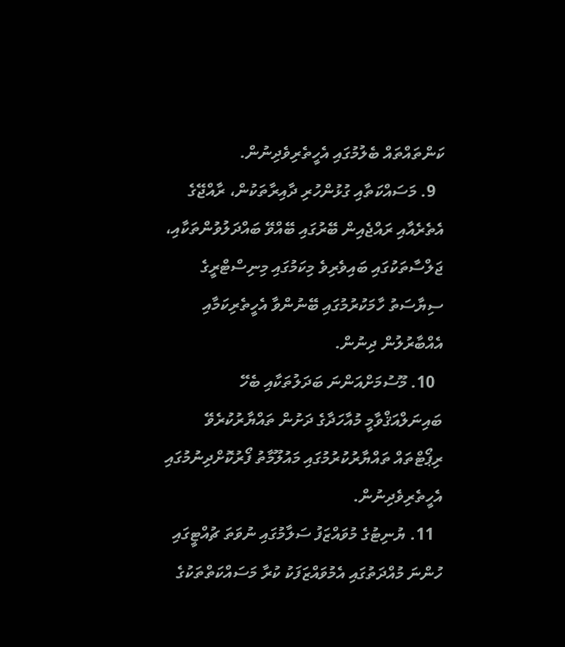ކަންތައްތައް ބެލުމުގައި އެހީތެރިވެދިނުން.
  9. މަސައްކަތާއި ގުޅުންހުރި ދާއިރާތަކުން، ރާއްޖޭގެ އެތެރެއާއި ރައްޖެއިން ބޭރުގައި ބޭއްވޭ ބައްދަލުވުންތަކާއި، ޖަލްސާތަކުގައި ބައިވެރިވެ މިކަމުގައި މިނިސްޓްރީގެ ސިޔާސަތު ހާމަކުރުމުގައި ބޭނުންވާ އެހީތެރިކަމާއި އެއްބާރުލުން ދިނުން.
  10. މޫސުމަށްއަންނަ ބަދަލުތަކާއި ބެހޭ ބައިނަލްއަޤްވާމީ މުއާހަދާގެ ދަށުން ތައްޔާރުކުރެވޭ ރިޕޯޓްތައް ތައްޔާރުކުރުމުގައި މައުލޫމާތު ފޯރުކޮށްދިނުމުގައި އެހީތެރިވެދިނުން.
  11. ޔުނިޓުގެ މުވައްޒަފު ސަލާމުގައި ނުވަތަ ޗުއްޓީގައި ހުންނަ މުއްދަތުގައި އެމުވައްޒަފަކު ކުރާ މަސައްކަތްތަކުގެ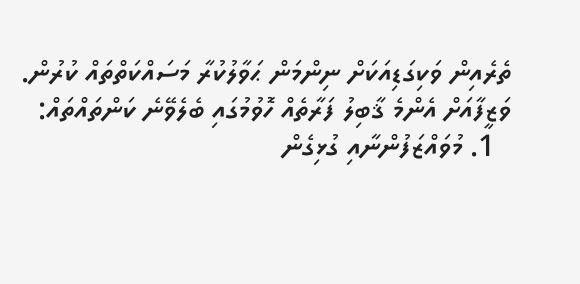ތެރެއިން ވަކިގަޑިއަކަށް ނިންމަން ޙަވާލުކުރާ މަސައްކަތްތައް ކުރުން.
ވަޒީފާއަށް އެންމެ ޤާބިލު ފަރާތެއް ހޮވުމުގައި ބެލެވޭނެ ކަންތައްތައް:
  1. މުވައްޒަފުންނާއި ގުޅިގެން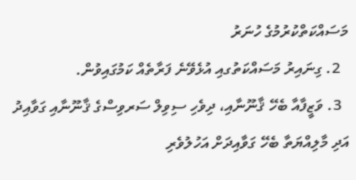މަސައްކަތްކުރުމުގެ ހުނަރު
  2. ގިނައިރު މަސައްކަތުގއި އުޅެވޭނެ ފަރާތެއް ކަމުގައިވުން.
  3. ވަޒީފާއާ ބެހޭ ޤާނޫނާއި، ދިވެހި ސިވިލް ސަރވިސްގެ ޤާނޫނާއި ގަވާއިދު އަދި މާލިއްޔަތާ ބެހޭ ގަވާއިދަށް އަހުލުވެރި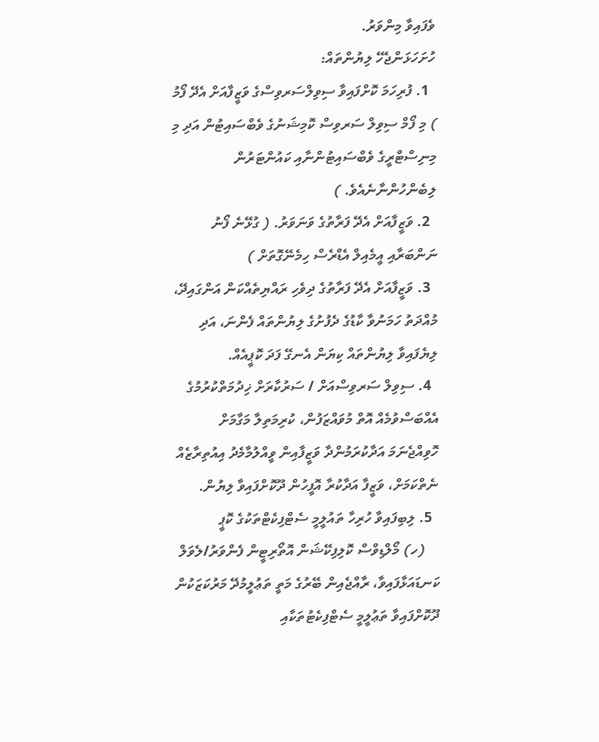ވެފައިވާ މިންވަރު.
ހުށަހަޅަންޖެހޭ ލިޔުންތައް:
  1. ފުރިހަމަ ކޮށްފައިވާ ސިވިލްސަރވިސްގެ ވަޒީފާއަށް އެދޭ ފޯމު ) މި ފޯމް ސިވިލް ސަރވިސް ކޮމިޝަނުގެ ވެބްސައިޓުން އަދި މި މިނިސްޓްރީގެ ވެބްސައިޓުންނާއި ކައުންޓަރުން ލިބެންހުންނާނެއެވެ. )
  2. ވަޒީފާއަށް އެދޭ ފަރާތުގެ ވަނަވަރު. ( ގުޅޭނެ ފޯނު ނަންބަރާއި އީމެއިލް އެޑްރެސް ހިމެނޭގޮތަށް )
  3. ވަޒީފާއަށް އެދޭ ފަރާތުގެ ދިވެހި ރައްޔިތެއްކަން އަންގައިދޭ، މުއްދަތު ހަމަނުވާ ކާޑުގެ ދެފުށުގެ ލިޔުންތައް ފެންނަ، އަދި ލިޔެފައިވާ ލިޔުންތައް ކިޔަން އެނގޭ ފަދަ ކޮޕީއެއް.
  4. ސިވިލް ސަރވިސްއަށް / ސަރުކާރަށް ޚިދުމަތްކުރުމުގެ އެއްބަސްވުމެއް އޮތް މުވައްޒަފުން، ކުރިމަތިލާ މަގާމަށް ހޮވިއްޖެނަމަ އަދާކުރަމުންދާ ވަޒީފާއިން ވީއްލުމާމެދު އިއުތިރާޒެއް ނެތްކަމަށް، ވަޒީފާ އަދާކުރާ އޮފީހުން ދޫކޮށްފައިވާ ލިޔުން.
  5. ލިބިފައިވާ ހުރިހާ ތައުލީމީ ސެޓްފިކެޓްތަކުގެ ކޮޕީ
    (ހ) މޯލްޑިވްސް ކޮލިފިކޭޝަން އޮތޯރިޓީން ފެންވަރު/ލެވަލް ކަނޑައަޅާފައިވާ، ރާއްޖެއިން ބޭރުގެ މަތީ ތަޢުލީމުދޭ މަރުކަޒަކުން ދޫކޮށްފައިވާ ތަޢުލީމީ ސެޓްފިކެޓުތަކާއި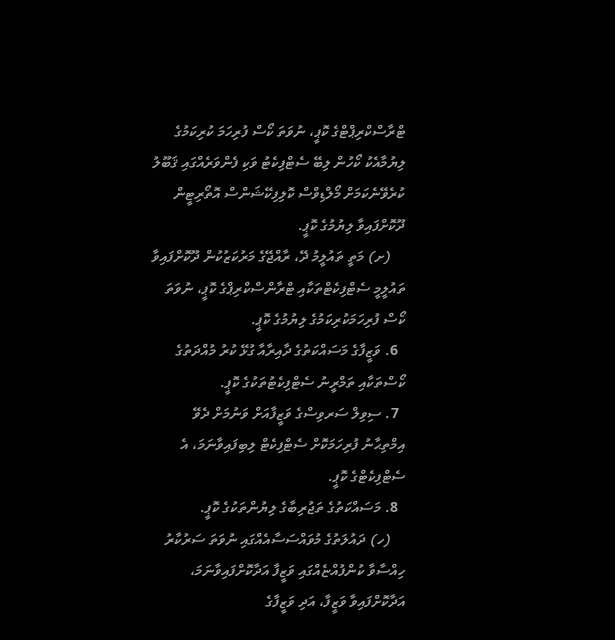ޓްރާސްކްރިޕްޓްގެ ކޮޕީ، ނުވަތަ ކޯސް ފުރިހަމަ ކުރިކަމުގެ ލިޔުމާއެކު ކޯހުން ލިބޭ ސެޓްފިކެޓު ވަކި ފެންވަރެއްގައި ޤަބޫލު ކުރެވޭނެކަމަށް މޯލްޑިވްސް ކޮލިފިކޭޝަންސް އޮތޯރިޓީން ދޫކޮށްފައިވާ ލިޔުމުގެ ކޮޕީ.
    (ށ) މަތީ ތައުލީމު ދޭ، ރާއްޖޭގެ މަރުކަޒުކުން ދޫކޮށްފައިވާ ތައުލީމީ ސެޓްފިކެޓްތަކާއި ޓްރާންސްކްރިޕްގެ ކޮޕީ، ނުވަތަ ކޯސް ފުރިހަމަކުރިކަމުގެ ލިޔުމުގެ ކޮޕީ.
  6. ވަޒީފާގެ މަސައްކަތުގެ ދާއިރާއާ ގުޅޭ ކުރު މުއްދަތުގެ ކޯސްތަކާއި ތަމްރީނު ސެޓްފިކެޓުތަކުގެ ކޮޕީ.
  7. ސިވިލް ސަރވިސްގެ ވަޒީފާއަށް ވަނުމަށް ދެވޭ އިމްތިޙާނު ފުރިހަމަކޮށް ސެޓްފިކެޓް ލިބިފައިވާނަމަ، އެ ސެޓްފިކެޓްގެ ކޮޕީ.
  8. މަސައްކަތުގެ ތަޖުރިބާގެ ލިޔުންތަކުގެ ކޮޕީ.
    (ހ) ދައުލަތުގެ މުވައްސަސާއެއްގައި ނުވަތަ ސަރުކާރު ހިއްސާވާ ކުންފުއްޏެއްގައި ވަޒީފާ އަދާކޮށްފައިވާނަމަ، އަދާކޮށްފައިވާ ވަޒީފާ، އަދި ވަޒީފާގެ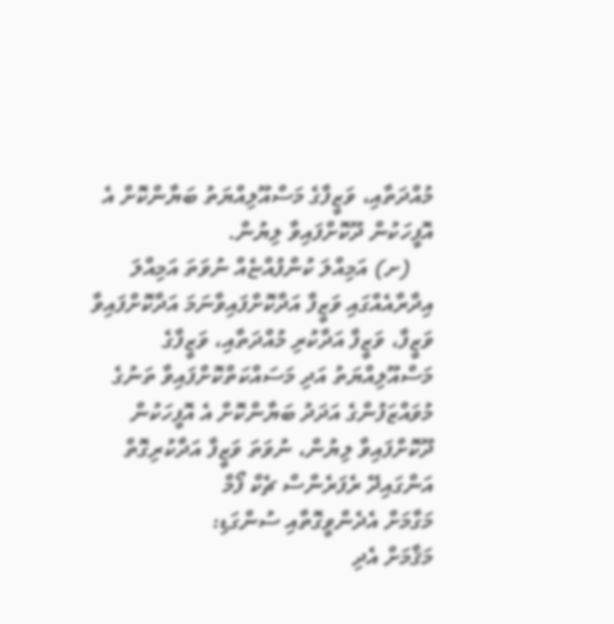މުއްދަތާއި، ވަޒީފާގެ މަސްއޫލިއްޔަތު ބަޔާންކޮށް އެ އޮފީހަކުން ދޫކޮށްފައިވާ ލިޔުން.
    (ށ) އަމިއްލަ ކުންފުއްޏެއް ނުވަތަ އަމިއްލަ އިދާރާއެއްގައި ވަޒީފާ އަދާކޮށްފައިވާނަމަ އަދާކޮށްފައިވާ ވަޒީފާ، ވަޒީފާ އަދާކުރި މުއްދަތާއި، ވަޒީފާގެ މަސްއޫލިއްޔަތު އަދި މަސައްކަތްކޮށްފައިވާ ތަނުގެ މުވައްޒަފުންގެ އަދަދު ބަޔާންކޮށް އެ އޮފީހަކުން ދޫކޮށްފައިވާ ލިޔުން، ނުވަތަ ވަޒީފާ އަދާކުރިގޮތް އަންގައިދޭ ރެފަރެންސް ޗެކް ފޯމް
މަގާމަށް އެދެންވީގޮތާއި ސުންގަޑި:
މަޤާމަށް އެދި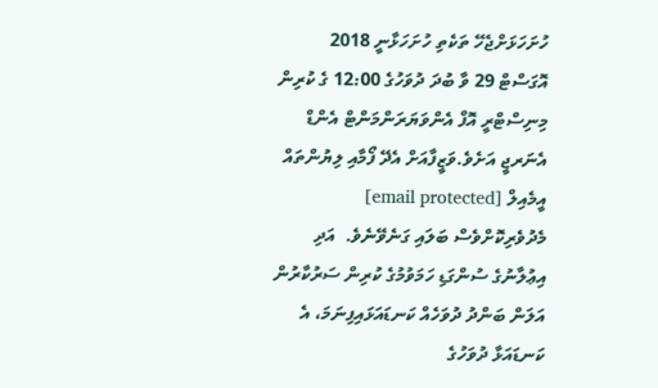ހުށަހަޅަށްޖެހޭ ތަކެތި ހުށަހަޅާނީ 2018  އޮގަސްޓް 29 ވާ ބުދަ ދުވަހުގެ 12:00 ގެ ކުރިން މިނިސްޓްރީ އޮފް އެންވަޔަރަންމަންޓް އެންޑް އެނަރޖީ އަށެވެ.ވަޒީފާއަށް އެދޭ ފޯމާއި ލިޔުންތައް އީމެއިލް [email protected]  މެދުވެރިކޮށްވެސް ބަލައި ގަނެވޭނެވެ.  އަދި އިޢުލާނުގެ ސުންގަޑި ހަމަވުމުގެ ކުރިން ސަރުކާރުން އަލަން ބަންދު ދުވަހެއް ކަނޑައަޅައިފިނަމަ، އެ ކަނޑައަޅާ ދުވަހުގެ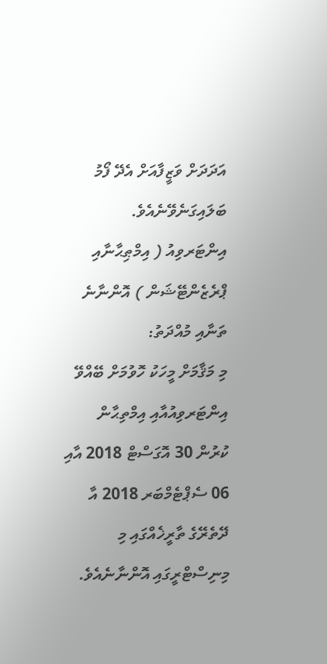އަދަދަށް ވަޒީފާއަށް އެދޭ ފޯމު ބަލައިގަނެވޭނެއެވެ.
އިންޓަރވިއު ( އިމްޠިޙާނާއި ޕްރެޒެންޓޭޝަން ) އޮންނާނެ ތަނާއި މުއްދަތު:
މި މަޤާމަށް މީހަކު ހޮވުމަށް ބޭއްވޭ އިންޓަރވިއުއާއި އިމްތިޙާން ކުރުން 30 އޮގަސްޓް 2018 އާއި 06 ސެޕްޓެމްބަރ 2018 އާ ދޭތެރޭގެ ތާރީޚެއްގައި މި މިނިސްޓްރީގައި އޮންނާނެއެވެ.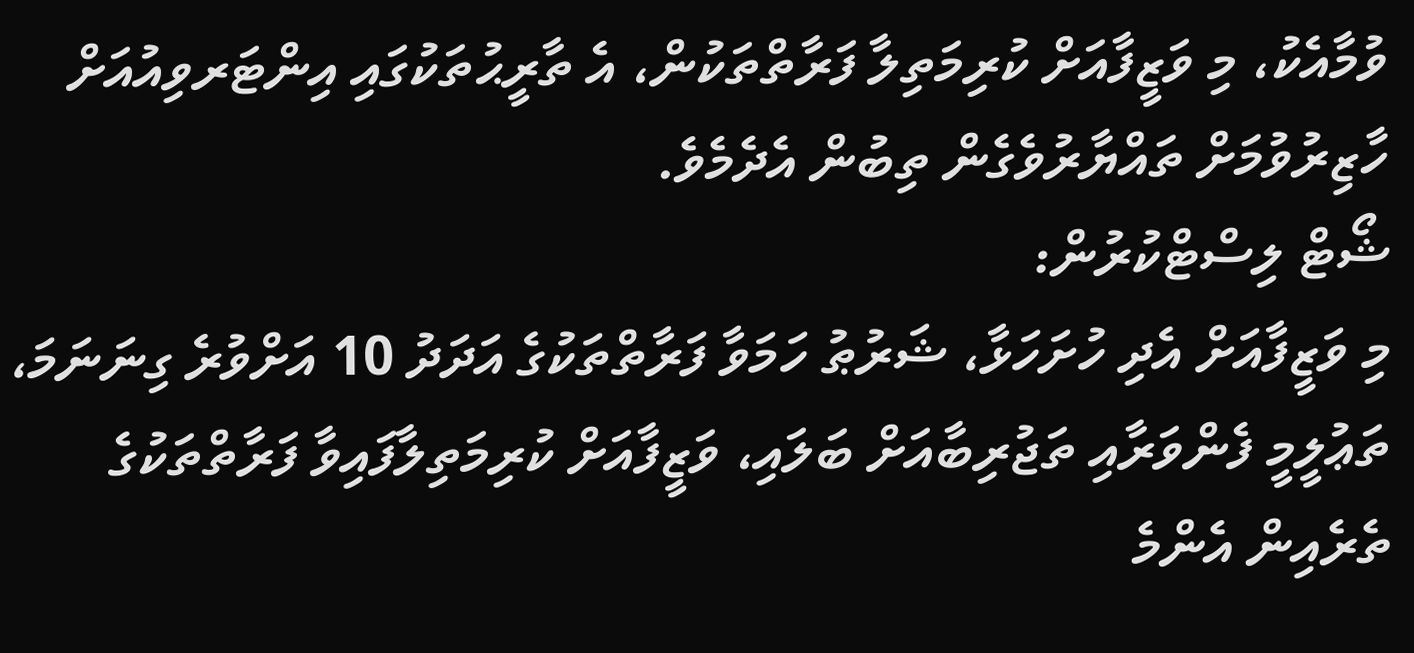ވުމާއެކު، މި ވަޒީފާއަށް ކުރިމަތިލާ ފަރާތްތަކުން، އެ ތާރީޙުތަކުގައި އިންޓަރވިއުއަށް ހާޒިރުވުމަށް ތައްޔާރުވެގެން ތިބުން އެދެމެވެ.
ޝޯޓް ލިސްޓްކުރުން:
މި ވަޒީފާއަށް އެދި ހުށަހަޅާ، ޝަރުޠު ހަމަވާ ފަރާތްތަކުގެ އަދަދު 10 އަށްވުރެ ގިނަނަމަ، ތަޢުލީމީ ފެންވަރާއި ތަޖުރިބާއަށް ބަލައި، ވަޒީފާއަށް ކުރިމަތިލާފައިވާ ފަރާތްތަކުގެ ތެރެއިން އެންމެ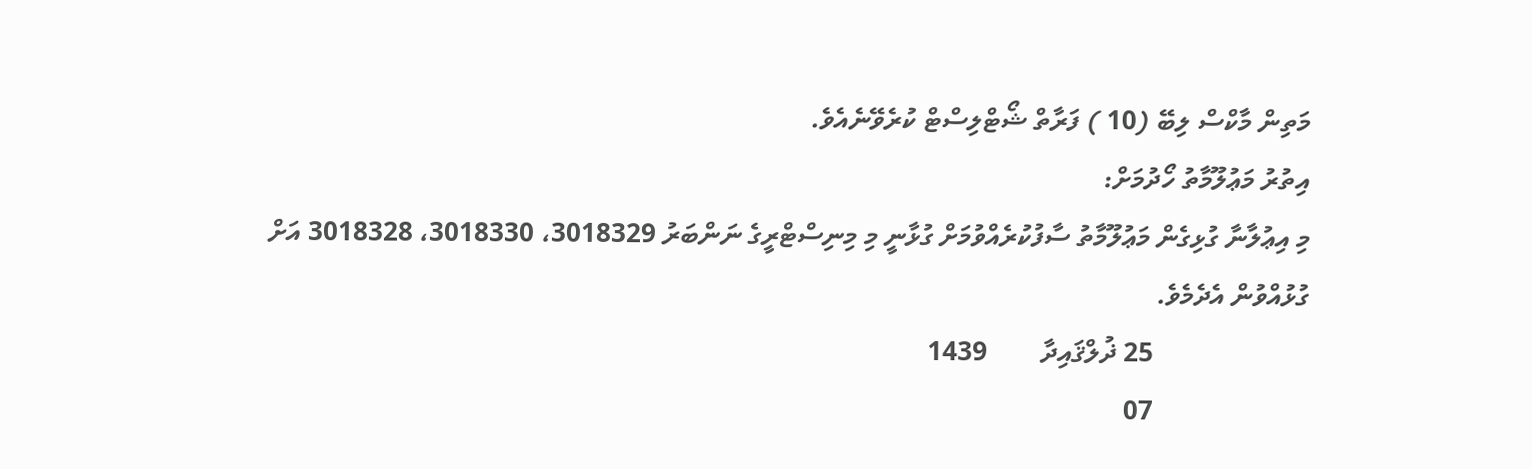މަތިން މާކްސް ލިބޭ (10 ) ފަރާތް ޝޯޓްލިސްޓް ކުރެވޭނެއެވެ.
އިތުރު މަޢުލޫމާތު ހޯދުމަށް:
މި އިޢުލާނާ ގުޅިގެން މަޢުލޫމާތު ސާފުކުރެއްވުމަށް ގުޅާނީ މި މިނިސްޓްރީގެ ނަންބަރު 3018329، 3018330، 3018328 އަށް ގުޅުއްވުން އެދެމެވެ.
                       25 ޛުލްޤައިދާ        1439
                       07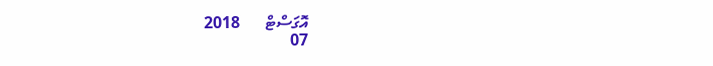އޮގަސްޓް      2018
07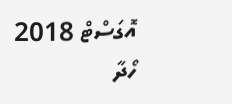އޮގަސްޓް 2018
ހޯދާ